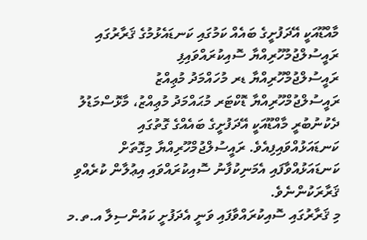މާއްޑޫއަކީ އޭދަފުށީގެ ބައެއް ކަމުގައި ކަނޑައެޅުމުގެ ޤަރާރުގައި ރައީސުލްޖުމުހޫރިއްޔާ ސޮއިކުރައްވައިފި
ރައީސުލްޖުމްހޫރިއްޔާ ޑރ މުހައްމަދު މުޢިއްޒު
ރައީސުލްޖުމްހޫރިއްޔާ ޑޮކްޓަރ މުޙައްމަދު މުޢިއްޒު، މާޅޮސްމަޑުލު ދެކުނުބުރީ މާއްޑޫއަކީ އޭދަފުށީގެ ބައެއްގެ ގޮތުގައި ކަނޑައަޅުއްވައިފިއެވެ. ރައީސުލްޖުމްހޫރިއްޔާ މިގޮތަށް ކަނޑައަޅުއްވާފައި އެމަނިކުފާނު ސޮއިކުރައްވައި އިޢުލާން ކުރެއްވި ޤަރާރަކުންނެވެ.
މި ޤަރާރުގައި ސޮއިކުރައްވާފައި ވަނީ އެދަފުށީ ކައުންސިލާ އ.ތ.މ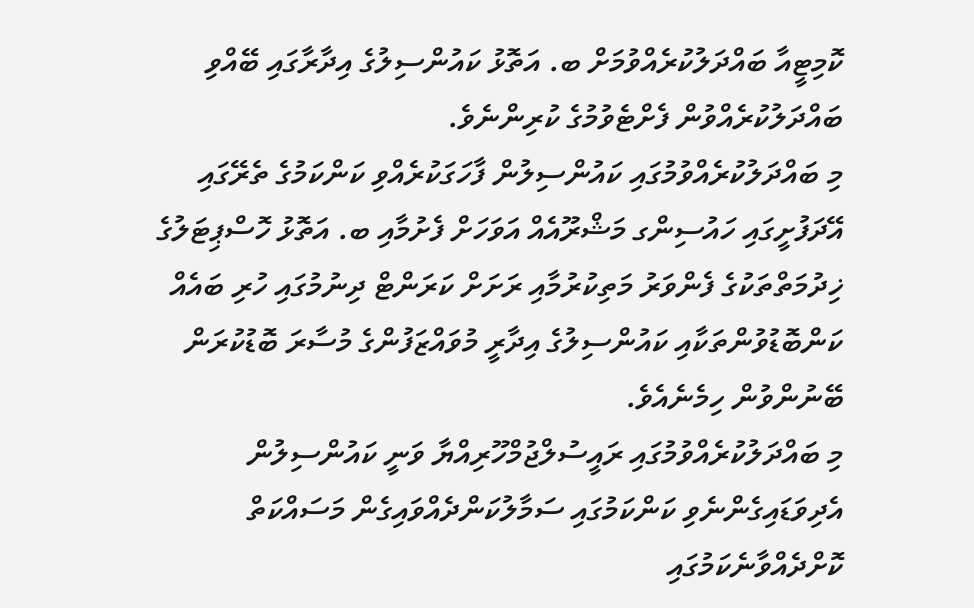ކޮމިޓީއާ ބައްދަލުކުރެއްވުމަށް ބ. އަތޮޅު ކައުންސިލުގެ އިދާރާގައި ބޭއްވި ބައްދަލުކުރެއްވުން ފެށްޓެވުމުގެ ކުރިންނެވެ.
މި ބައްދަލުކުރެއްވުމުގައި ކައުންސިލުން ފާހަގަކުރެއްވި ކަންކަމުގެ ތެރޭގައި އޭދަފުށީގައި ހައުސިންގ މަޝްރޫއެއް އަވަހަށް ފެށުމާއި ބ. އަތޮޅު ހޮސްޕިޓަލުގެ ޚިދުމަތްތަކުގެ ފެންވަރު މަތިކުރުމާއި ރަށަށް ކަރަންޓް ދިނުމުގައި ހުރި ބައެއް ކަންބޮޑުވުންތަކާއި ކައުންސިލުގެ އިދާރީ މުވައްޒަފުންގެ މުސާރަ ބޮޑުކުރަން ބޭނުންވުން ހިމެނެއެވެ.
މި ބައްދަލުކުރެއްވުމުގައި ރައީސުލްޖުމްހޫރިއްޔާ ވަނީ ކައުންސިލުން އެދިވަޑައިގެންނެވި ކަންކަމުގައި ސަމާލުކަންދެއްވައިގެން މަސައްކަތް ކޮށްދެއްވާނެކަމުގައި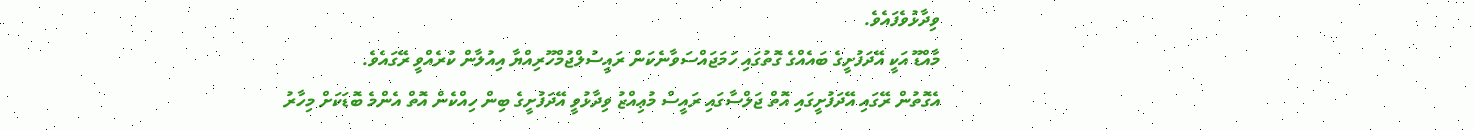ވިދާޅުވެފައެވެ.
މާއްޑޫ އަކީ އޭދަފުށީގެ ބައެއްގެ ގޮތުގައި ހަމަޖައްސަވާނެކަން ރައީސުލްޖުމްހޫރިއްޔާ އިއުލާން ކުރެއްވީ ރޭގައެވެ.
އެގޮތުން ރޭގައި އޭދަފުށީގައި އޮތް ޖަލްސާގައި ރައީސް މުޢިއްޒު ވިދާޅުވީ އޭދަފުށީގެ ބިން ހިއްކެން އޮތް އެންމެ ބޮޑަކަށް މިހާރު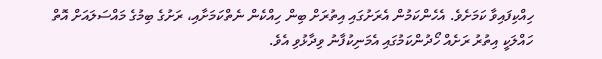ހިއްކިފައިވާ ކަމަށެވެ. އެހެންކަމުން އެރަށުގައި އިތުރަށް ބިން ހިއްކެން ނެތްކަމަށާއި، ރަށުގެ ބިމުގެ މައްސަލައަށް އޮތް ހައްލަކީ އިތުރު ރަށެއް ހޯދުންކަމުގައި އެމަނިކުފާނު ވިދާޅުވި އެވެ.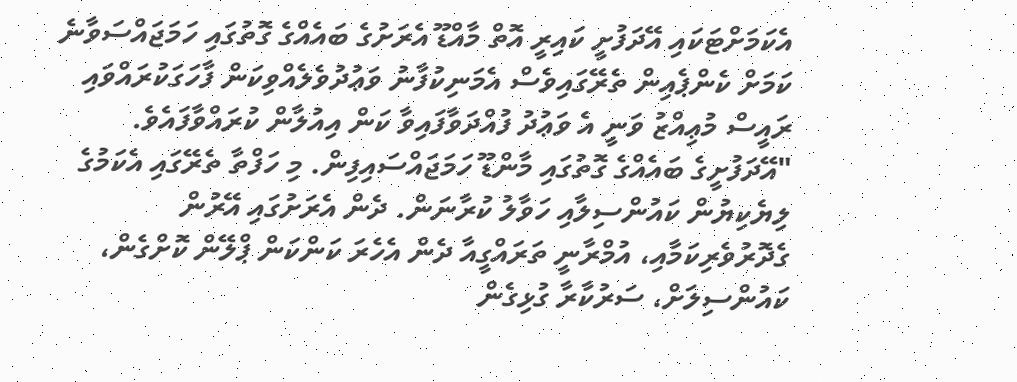އެކަމަށްޓަކައި އޭދަފުށީ ކައިރީ އޮތް މާއްޑޫ އެރަށުގެ ބައެއްގެ ގޮތުގައި ހަމަޖައްސަވާނެ ކަމަށް ކެންޕެއިން ތެރޭގައިވެސް އެމަނިކުފާނު ވަޢުދުވެލެއްވިކަން ފާހަގަކުރައްވައި ރައީސް މުޢިއްޒު ވަނީ އެ ވަޢުދު ފުއްދަވާފައިވާ ކަން އިއުލާން ކުރައްވާފައެވެ.
"އޭދަފުށީގެ ބައެއްގެ ގޮތުގައި މާންޑޫ ހަމަޖައްސައިފިން. މި ހަފްތާ ތެރޭގައި އެކަމުގެ ލިޔެކިޔުން ކައުންސިލާއި ހަވާލު ކުރާނަން. ދެން އެރަށުގައި އޭރުން ގެދޮރުވެރިކަމާއި، އުމްރާނީ ތަރައްގީއާ ދެން އެހެރަ ކަންކަން ޕްލޭން ކޮށްގެން، ކައުންސިލަށް، ސަރުކާރާ ގުޅިގެން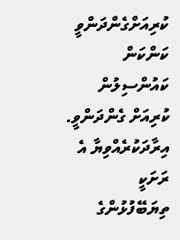ކުރިއަށްގެންދަންވީ ކަންކަން ކައުންސިލުން ކުރިއަށް ގެންދަންވީ. އިރާދަކުރެއްވިޔާ އެ ރަށަކީ ތިޔަބޭފުޅުންގެ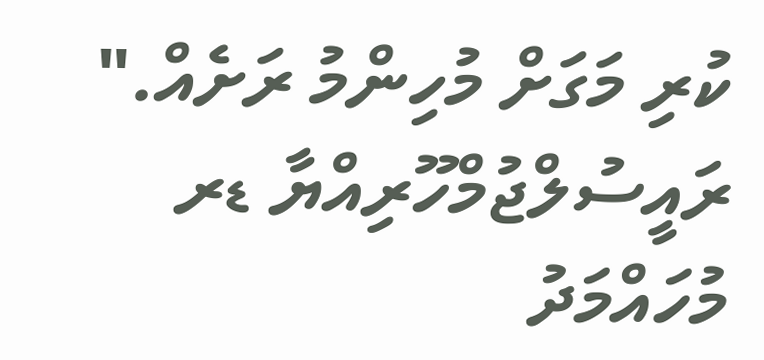ކުރި މަގަށް މުހިންމު ރަށެއް." ރައީސުލްޖުމްހޫރިއްޔާ ޑރ މުހައްމަދު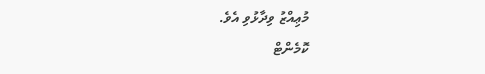މުޢިއްޒު ވިދާޅުވި އެވެ.
ކޮމެންޓް